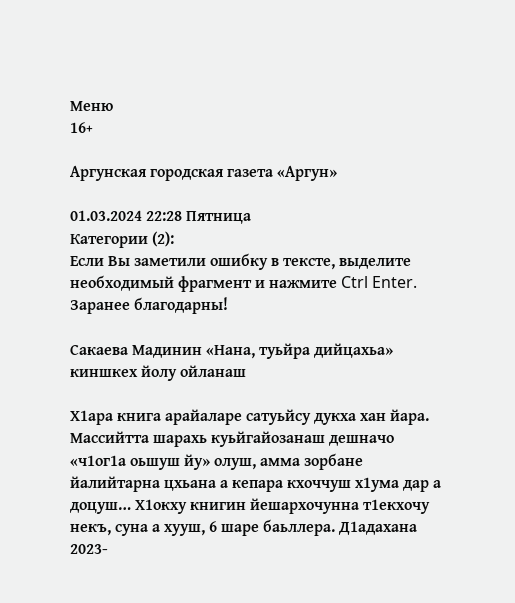Меню
16+

Аргунская городская газета «Аргун»

01.03.2024 22:28 Пятница
Категории (2):
Если Вы заметили ошибку в тексте, выделите необходимый фрагмент и нажмите Ctrl Enter. Заранее благодарны!

Сакаева Мадинин «Нана, туьйра дийцахьа» киншкех йолу ойланаш

Х1ара книга арайаларе сатуьйсу дукха хан йара. Массийтта шарахь куьйгайозанаш дешначо «ч1ог1а оьшуш йу» олуш, амма зорбане йалийтарна цхьана а кепара кхоччуш х1ума дар а доцуш… Х1окху книгин йешархочунна т1екхочу некъ, суна а хууш, 6 шаре баьллера. Д1адахана 2023-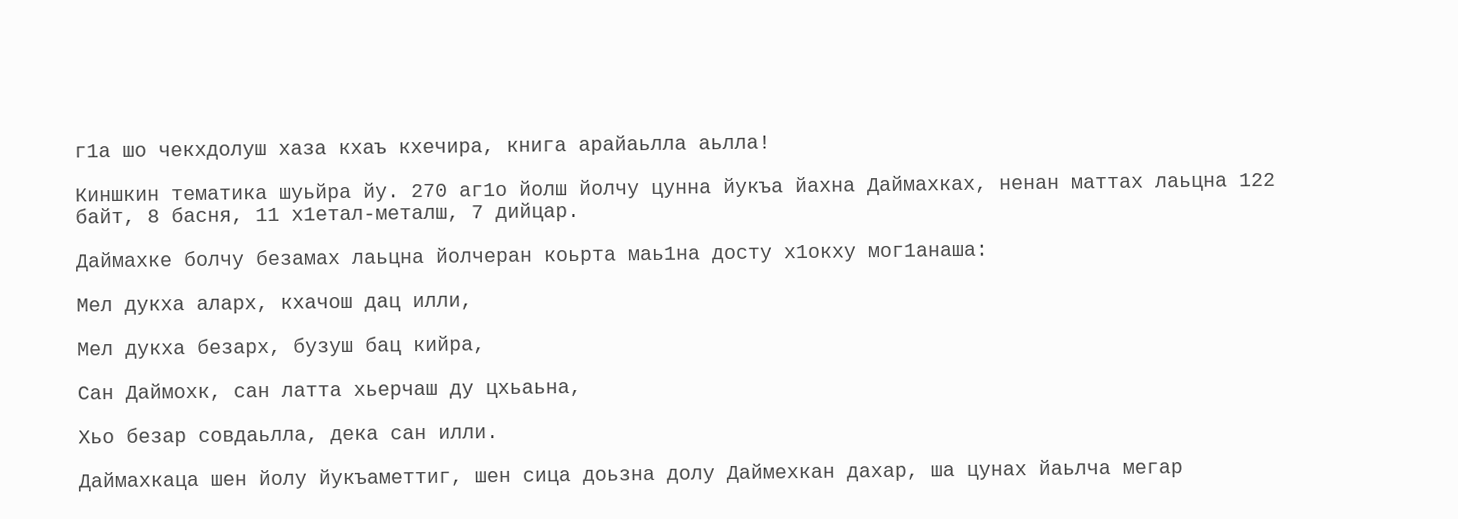г1а шо чекхдолуш хаза кхаъ кхечира, книга арайаьлла аьлла!

Киншкин тематика шуьйра йу. 270 аг1о йолш йолчу цунна йукъа йахна Даймахках, ненан маттах лаьцна 122 байт, 8 басня, 11 х1етал-металш, 7 дийцар.

Даймахке болчу безамах лаьцна йолчеран коьрта маь1на досту х1окху мог1анаша:

Мел дукха аларх, кхачош дац илли,

Мел дукха безарх, бузуш бац кийра,

Сан Даймохк, сан латта хьерчаш ду цхьаьна,

Хьо безар совдаьлла, дека сан илли.

Даймахкаца шен йолу йукъаметтиг, шен сица доьзна долу Даймехкан дахар, ша цунах йаьлча мегар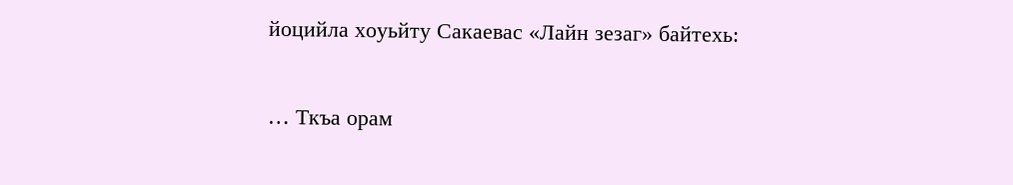йоцийла хоуьйту Сакаевас «Лайн зезаг» байтехь:

… Ткъа орам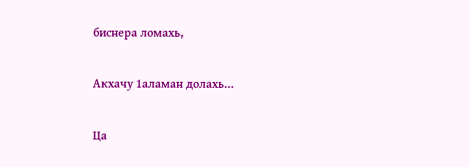биснера ломахь,

Акхачу 1аламан долахь…

Ца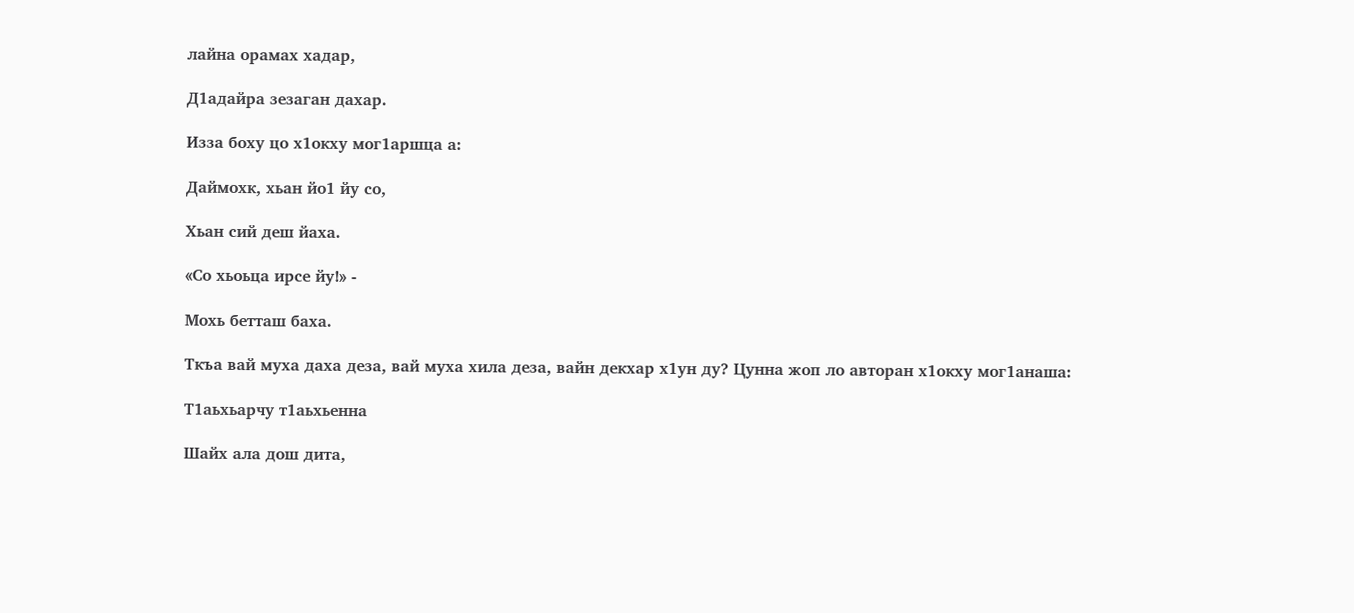лайна орамах хадар,

Д1адайра зезаган дахар.

Изза боху цо х1окху мог1аршца а:

Даймохк, хьан йо1 йу со,

Хьан сий деш йаха.

«Со хьоьца ирсе йу!» -

Мохь бетташ баха.

Ткъа вай муха даха деза, вай муха хила деза, вайн декхар х1ун ду? Цунна жоп ло авторан х1окху мог1анаша:

Т1аьхьарчу т1аьхьенна

Шайх ала дош дита,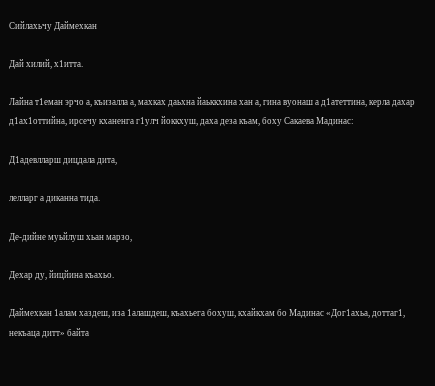Сийлахьчу Даймехкан

Дай хилий, х1итта.

Лайна т1еман эрчо а, къизалла а, махках даьхна йаьккхина хан а, гина вуонаш а д1атеттина, керла дахар д1ах1оттийна, ирсечу кханенга г1улч йоккхуш, даха деза къам, боху Сакаева Мадинас:

Д1адевлларш дицдала дита,

лелларг а диканна тида.

Де-дийне муьйлуш хьан марзо,

Дехар ду, йицйина къахьо.

Даймехкан 1алам хаздеш, иза 1алашдеш, къахьега бохуш, кхайкхам бо Мадинас «Дог1ахьа, доттаг1, некъаца дитт» байта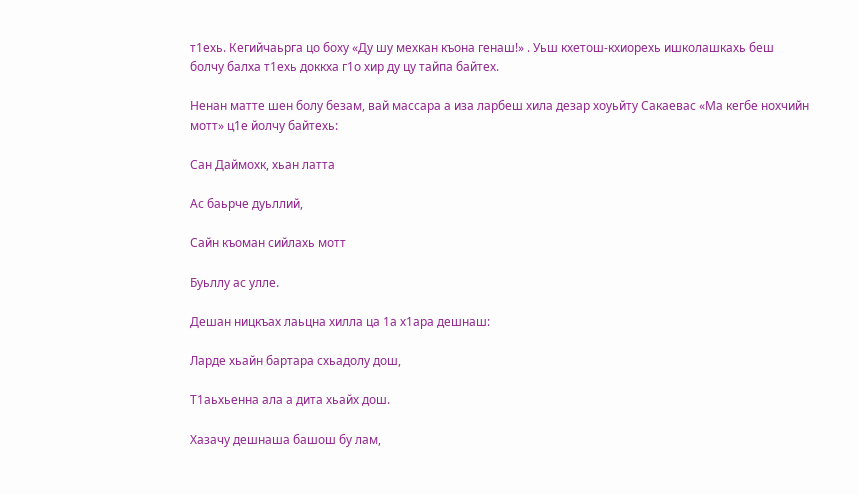т1ехь. Кегийчаьрга цо боху «Ду шу мехкан къона генаш!» . Уьш кхетош-кхиорехь ишколашкахь беш болчу балха т1ехь доккха г1о хир ду цу тайпа байтех.

Ненан матте шен болу безам, вай массара а иза ларбеш хила дезар хоуьйту Сакаевас «Ма кегбе нохчийн мотт» ц1е йолчу байтехь:

Сан Даймохк, хьан латта

Ас баьрче дуьллий,

Сайн къоман сийлахь мотт

Буьллу ас улле.

Дешан ницкъах лаьцна хилла ца 1а х1ара дешнаш:

Ларде хьайн бартара схьадолу дош,

Т1аьхьенна ала а дита хьайх дош.

Хазачу дешнаша башош бу лам,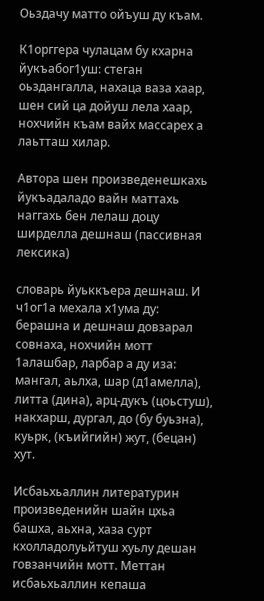Оьздачу матто ойъуш ду къам.

К1орггера чулацам бу кхарна йукъабог1уш: стеган оьздангалла, нахаца ваза хаар, шен сий ца дойуш лела хаар, нохчийн къам вайх массарех а лаьтташ хилар.

Автора шен произведенешкахь йукъадаладо вайн маттахь наггахь бен лелаш доцу ширделла дешнаш (пассивная лексика)

словарь йуьккъера дешнаш. И ч1ог1а мехала х1ума ду: берашна и дешнаш довзарал совнаха, нохчийн мотт 1алашбар, ларбар а ду иза: мангал, аьлха, шар (д1амелла), литта (дина), арц-дукъ (цоьстуш), накхарш, дургал, до (бу буьзна), куьрк, (къийгийн) жут, (бецан) хут.

Исбаьхьаллин литературин произведенийн шайн цхьа башха, аьхна, хаза сурт кхолладолуьйтуш хуьлу дешан говзанчийн мотт. Меттан исбаьхьаллин кепаша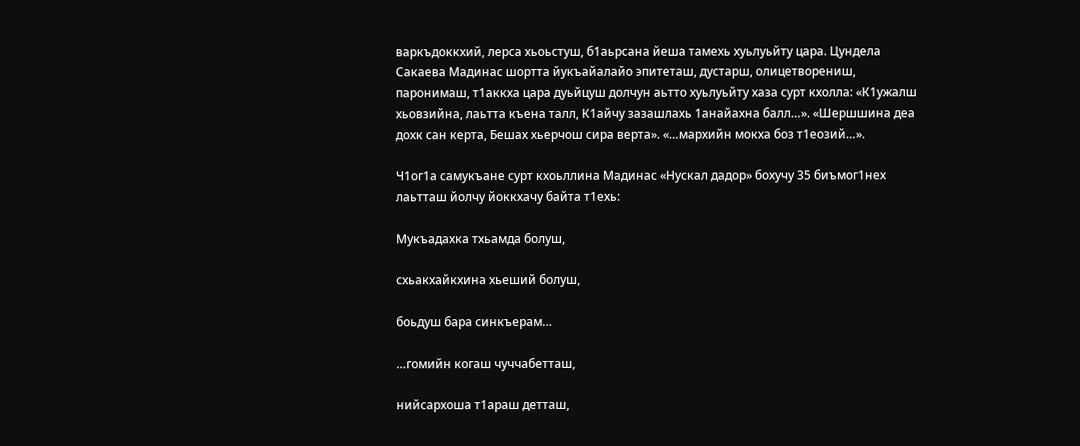варкъдоккхий, лерса хьоьстуш, б1аьрсана йеша тамехь хуьлуьйту цара. Цундела Сакаева Мадинас шортта йукъайалайо эпитеташ, дустарш, олицетворениш, паронимаш, т1аккха цара дуьйцуш долчун аьтто хуьлуьйту хаза сурт кхолла: «К1ужалш хьовзийна, лаьтта къена талл, К1айчу зазашлахь 1анайахна балл…». «Шершшина деа дохк сан керта, Бешах хьерчош сира верта». «…мархийн мокха боз т1еозий…».

Ч1ог1а самукъане сурт кхоьллина Мадинас «Нускал дадор» бохучу 35 биъмог1нех лаьтташ йолчу йоккхачу байта т1ехь:

Мукъадахка тхьамда болуш,

схьакхайкхина хьеший болуш,

боьдуш бара синкъерам…

…гомийн когаш чуччабетташ,

нийсархоша т1араш детташ,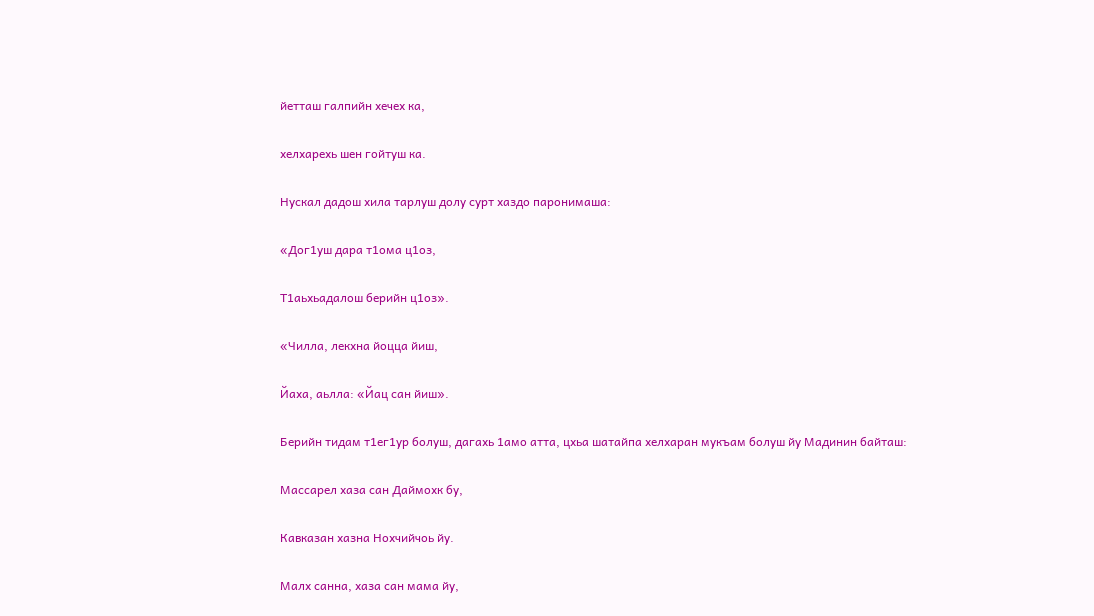йетташ галпийн хечех ка,

хелхарехь шен гойтуш ка.

Нускал дадош хила тарлуш долу сурт хаздо паронимаша:

«Дог1уш дара т1ома ц1оз,

Т1аьхьадалош берийн ц1оз».

«Чилла, лекхна йоцца йиш,

Йаха, аьлла: «Йац сан йиш».

Берийн тидам т1ег1ур болуш, дагахь 1амо атта, цхьа шатайпа хелхаран мукъам болуш йу Мадинин байташ:

Массарел хаза сан Даймохк бу,

Кавказан хазна Нохчийчоь йу.

Малх санна, хаза сан мама йу,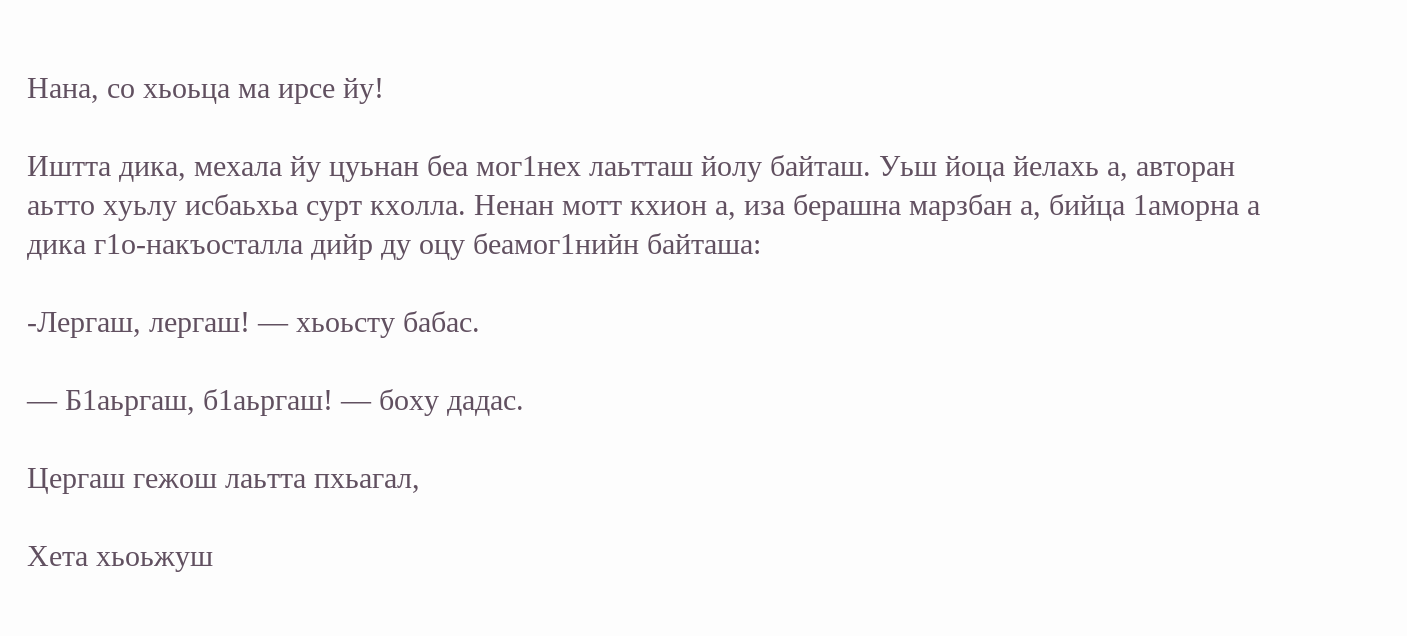Нана, со хьоьца ма ирсе йу!

Иштта дика, мехала йу цуьнан беа мог1нех лаьтташ йолу байташ. Уьш йоца йелахь а, авторан аьтто хуьлу исбаьхьа сурт кхолла. Ненан мотт кхион а, иза берашна марзбан а, бийца 1аморна а дика г1о-накъосталла дийр ду оцу беамог1нийн байташа:

-Лергаш, лергаш! — хьоьсту бабас.

— Б1аьргаш, б1аьргаш! — боху дадас.

Цергаш гежош лаьтта пхьагал,

Хета хьоьжуш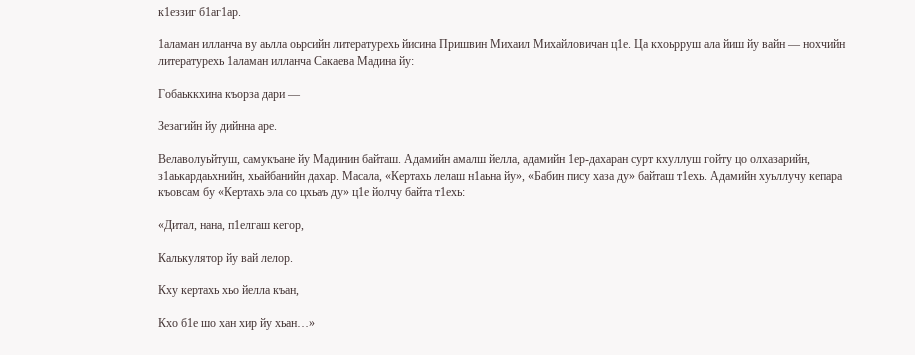к1еззиг б1аг1ар.

1аламан илланча ву аьлла оьрсийн литературехь йисина Пришвин Михаил Михайловичан ц1е. Ца кхоьрруш ала йиш йу вайн — нохчийн литературехь 1аламан илланча Сакаева Мадина йу:

Гобаьккхина къорза дари —

Зезагийн йу дийнна аре.

Велаволуьйтуш, самукъане йу Мадинин байташ. Адамийн амалш йелла, адамийн 1ер-дахаран сурт кхуллуш гойту цо олхазарийн, з1аькардаьхнийн, хьайбанийн дахар. Масала, «Кертахь лелаш н1аьна йу», «Бабин пису хаза ду» байташ т1ехь. Адамийн хуьллучу кепара къовсам бу «Кертахь эла со цхьаъ ду» ц1е йолчу байта т1ехь:

«Дитал, нана, п1елгаш кегор,

Калькулятор йу вай лелор.

Кху кертахь хьо йелла къан,

Кхо б1е шо хан хир йу хьан…»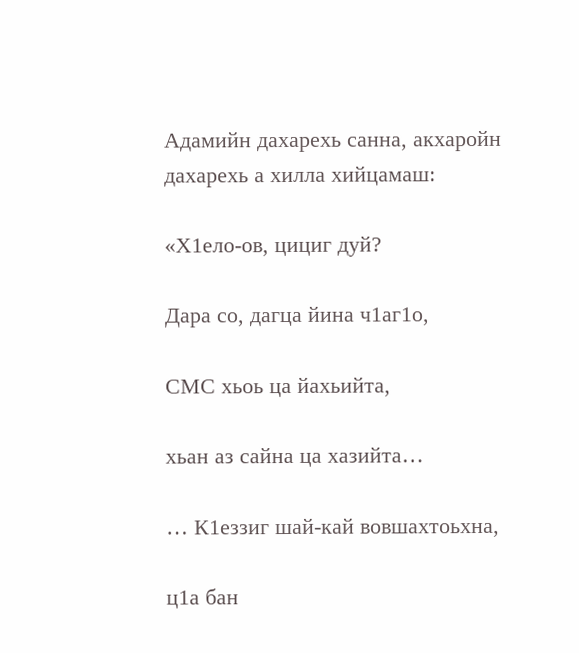Адамийн дахарехь санна, акхаройн дахарехь а хилла хийцамаш:

«Х1ело-ов, цициг дуй?

Дара со, дагца йина ч1аг1о,

СМС хьоь ца йахьийта,

хьан аз сайна ца хазийта…

… К1еззиг шай-кай вовшахтоьхна,

ц1а бан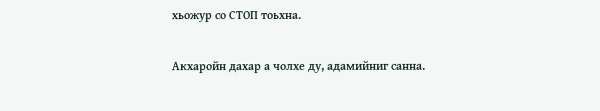хьожур со СТОП тоьхна.

Акхаройн дахар а чолхе ду, адамийниг санна.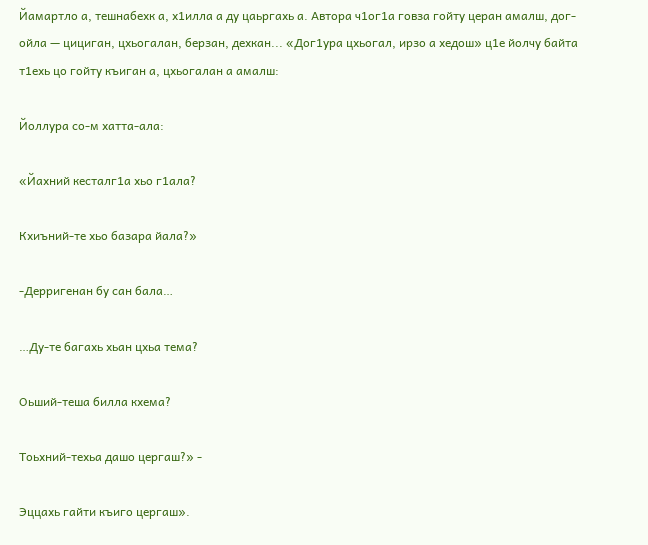Йамартло а, тешнабехк а, х1илла а ду цаьргахь а. Автора ч1ог1а говза гойту церан амалш, дог-ойла — цициган, цхьогалан, берзан, дехкан... «Дог1ура цхьогал, ирзо а хедош» ц1е йолчу байта т1ехь цо гойту къиган а, цхьогалан а амалш:

Йоллура со-м хатта-ала:

«Йахний кесталг1а хьо г1ала?

Кхиъний-те хьо базара йала?»

-Дерригенан бу сан бала…

…Ду-те багахь хьан цхьа тема?

Оьший-теша билла кхема?

Тоьхний-техьа дашо цергаш?» -

Эццахь гайти къиго цергаш».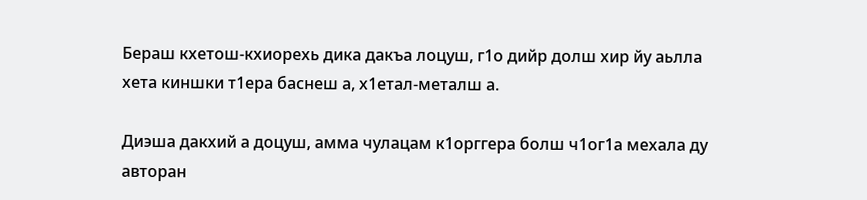Бераш кхетош-кхиорехь дика дакъа лоцуш, г1о дийр долш хир йу аьлла хета киншки т1ера баснеш а, х1етал-металш а.

Диэша дакхий а доцуш, амма чулацам к1орггера болш ч1ог1а мехала ду авторан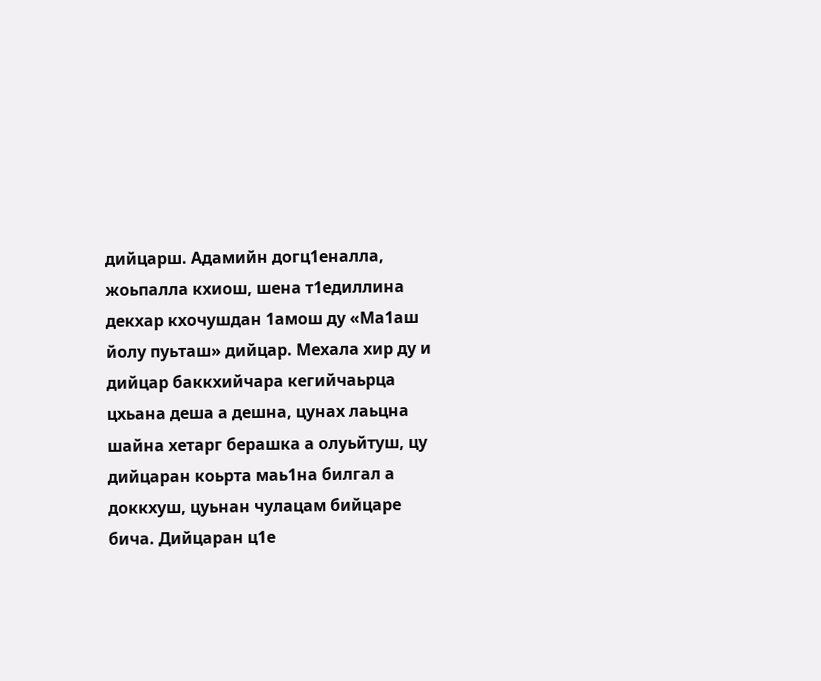дийцарш. Адамийн догц1еналла, жоьпалла кхиош, шена т1едиллина декхар кхочушдан 1амош ду «Ма1аш йолу пуьташ» дийцар. Мехала хир ду и дийцар баккхийчара кегийчаьрца цхьана деша а дешна, цунах лаьцна шайна хетарг берашка а олуьйтуш, цу дийцаран коьрта маь1на билгал а доккхуш, цуьнан чулацам бийцаре бича. Дийцаран ц1е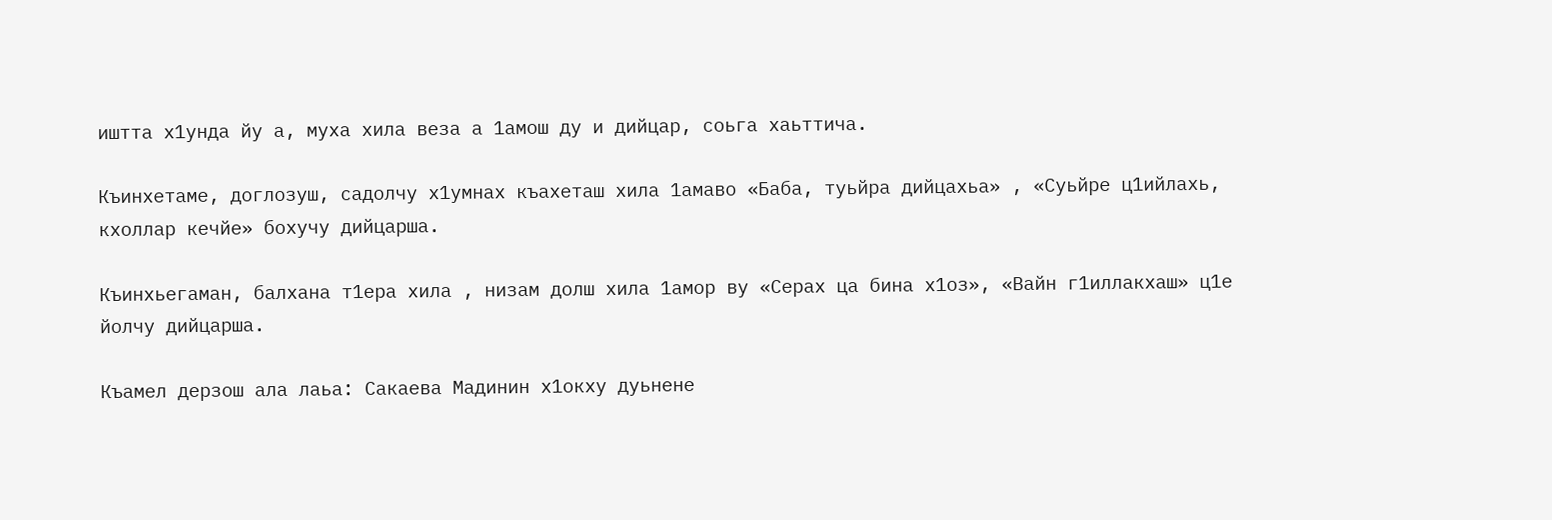иштта х1унда йу а, муха хила веза а 1амош ду и дийцар, соьга хаьттича.

Къинхетаме, доглозуш, садолчу х1умнах къахеташ хила 1амаво «Баба, туьйра дийцахьа» , «Суьйре ц1ийлахь, кхоллар кечйе» бохучу дийцарша.

Къинхьегаман, балхана т1ера хила , низам долш хила 1амор ву «Серах ца бина х1оз», «Вайн г1иллакхаш» ц1е йолчу дийцарша.

Къамел дерзош ала лаьа: Сакаева Мадинин х1окху дуьнене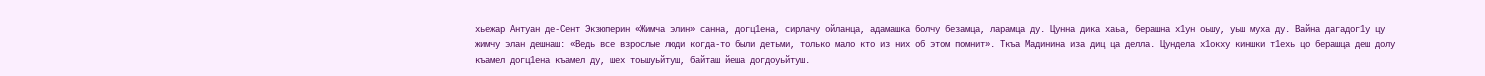хьежар Антуан де-Сент Экзюперин «Жимча элин» санна, догц1ена, сирлачу ойланца, адамашка болчу безамца, ларамца ду. Цунна дика хаьа, берашна х1ун оьшу, уьш муха ду. Вайна дагадог1у цу жимчу элан дешнаш: «Ведь все взрослые люди когда-то были детьми, только мало кто из них об этом помнит». Ткъа Мадинина иза диц ца делла. Цундела х1окху киншки т1ехь цо берашца деш долу къамел догц1ена къамел ду, шех тоьшуьйтуш, байташ йеша догдоуьйтуш.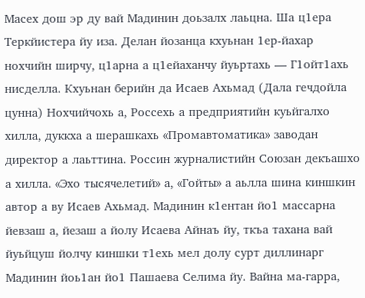Масех дош эр ду вай Мадинин доьзалх лаьцна. Ша ц1ера Теркйистера йу иза. Делан йозанца кхуьнан 1ер-йахар нохчийн ширчу, ц1арна а ц1ейаханчу йуьртахь — Г1ойт1ахь нисделла. Кхуьнан берийн да Исаев Ахьмад (Дала гечдойла цунна) Нохчийчохь а, Россехь а предприятийн куьйгалхо хилла, дуккха а шерашкахь «Промавтоматика» заводан директор а лаьттина. Россин журналистийн Союзан декъашхо а хилла. «Эхо тысячелетий» а, «Гойты» а аьлла шина киншкин автор а ву Исаев Ахьмад. Мадинин к1ентан йо1 массарна йевзаш а, йезаш а йолу Исаева Айнаъ йу, ткъа тахана вай йуьйцуш йолчу киншки т1ехь мел долу сурт диллинарг Мадинин йоь1ан йо1 Пашаева Селима йу. Вайна ма-гарра,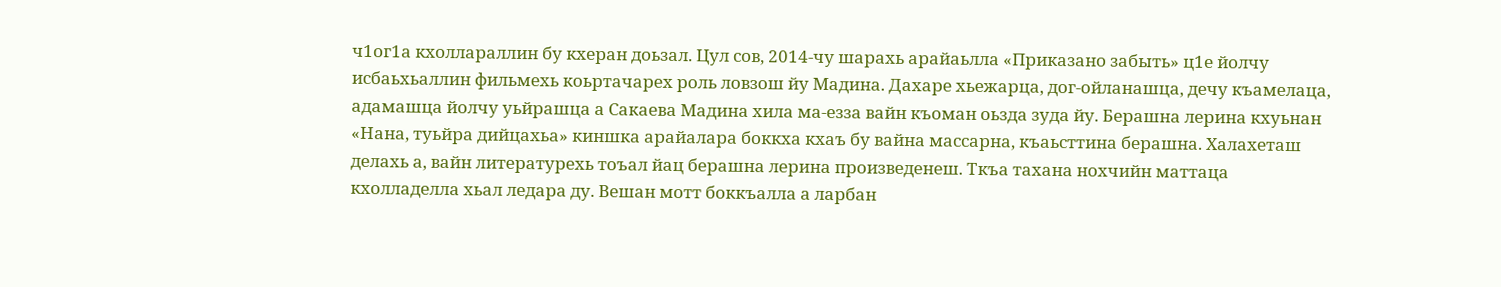ч1ог1а кхоллараллин бу кхеран доьзал. Цул сов, 2014-чу шарахь арайаьлла «Приказано забыть» ц1е йолчу исбаьхьаллин фильмехь коьртачарех роль ловзош йу Мадина. Дахаре хьежарца, дог-ойланашца, дечу къамелаца, адамашца йолчу уьйрашца а Сакаева Мадина хила ма-езза вайн къоман оьзда зуда йу. Берашна лерина кхуьнан «Нана, туьйра дийцахьа» киншка арайалара боккха кхаъ бу вайна массарна, къаьсттина берашна. Халахеташ делахь а, вайн литературехь тоъал йац берашна лерина произведенеш. Ткъа тахана нохчийн маттаца кхолладелла хьал ледара ду. Вешан мотт боккъалла а ларбан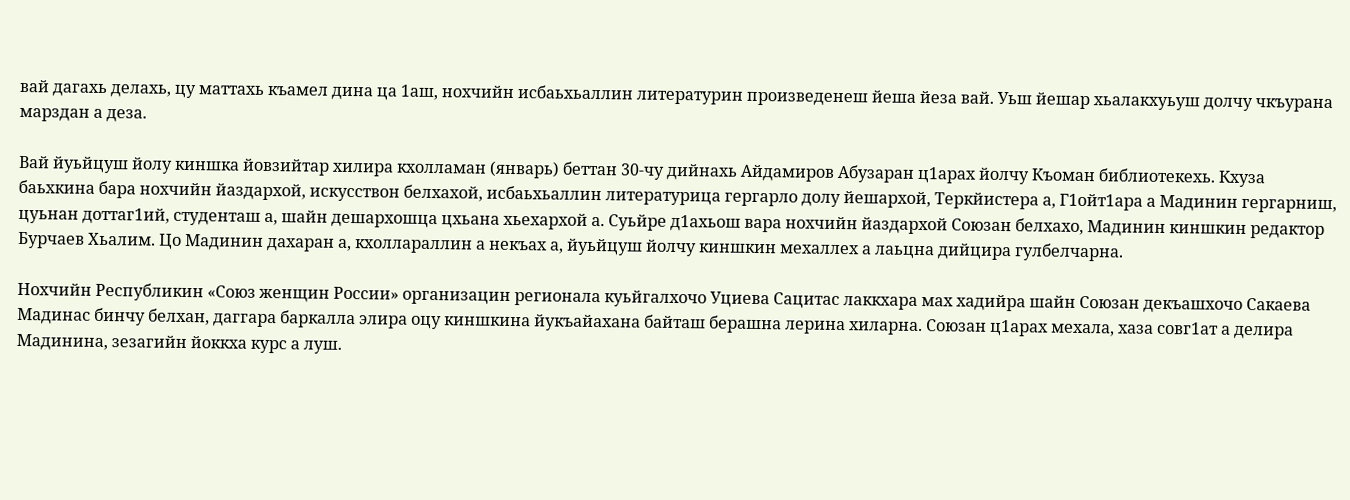вай дагахь делахь, цу маттахь къамел дина ца 1аш, нохчийн исбаьхьаллин литературин произведенеш йеша йеза вай. Уьш йешар хьалакхуьуш долчу чкъурана марздан а деза.

Вай йуьйцуш йолу киншка йовзийтар хилира кхолламан (январь) беттан 30-чу дийнахь Айдамиров Абузаран ц1арах йолчу Къоман библиотекехь. Кхуза баьхкина бара нохчийн йаздархой, искусствон белхахой, исбаьхьаллин литературица гергарло долу йешархой, Теркйистера а, Г1ойт1ара а Мадинин гергарниш, цуьнан доттаг1ий, студенташ а, шайн дешархошца цхьана хьехархой а. Суьйре д1ахьош вара нохчийн йаздархой Союзан белхахо, Мадинин киншкин редактор Бурчаев Хьалим. Цо Мадинин дахаран а, кхоллараллин а некъах а, йуьйцуш йолчу киншкин мехаллех а лаьцна дийцира гулбелчарна.

Нохчийн Республикин «Союз женщин России» организацин регионала куьйгалхочо Уциева Сацитас лаккхара мах хадийра шайн Союзан декъашхочо Сакаева Мадинас бинчу белхан, даггара баркалла элира оцу киншкина йукъайахана байташ берашна лерина хиларна. Союзан ц1арах мехала, хаза совг1ат а делира Мадинина, зезагийн йоккха курс а луш.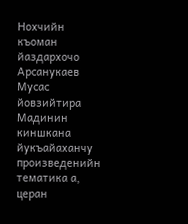Нохчийн къоман йаздархочо Арсанукаев Мусас йовзийтира Мадинин киншкана йукъайаханчу произведенийн тематика а, церан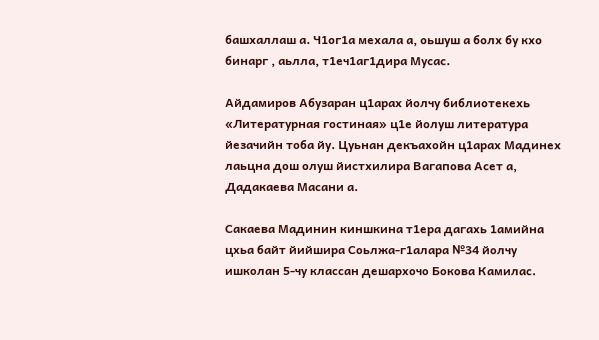башхаллаш а. Ч1ог1а мехала а, оьшуш а болх бу кхо бинарг , аьлла, т1еч1аг1дира Мусас.

Айдамиров Абузаран ц1арах йолчу библиотекехь «Литературная гостиная» ц1е йолуш литература йезачийн тоба йу. Цуьнан декъахойн ц1арах Мадинех лаьцна дош олуш йистхилира Вагапова Асет а, Дадакаева Масани а.

Сакаева Мадинин киншкина т1ера дагахь 1амийна цхьа байт йийшира Соьлжа-г1алара №34 йолчу ишколан 5-чу классан дешархочо Бокова Камилас.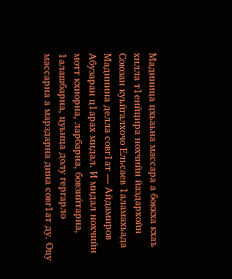Мадиница цхьаьна массара а боккха кхаъ хилла т1еийцира нохчийн йаздархойн Союзан куьйгалхочо Ельсаев 1аламахьада Мадинина делла совг1ат — Айдамиров Абузаран ц1арах мидал. И мидал нохчийн мотт кхиорна, ларбарна, бовзийтарна, 1алашбарна, цуьнца долу гергарло массарна а марздарна дина совг1ат ду. Оцу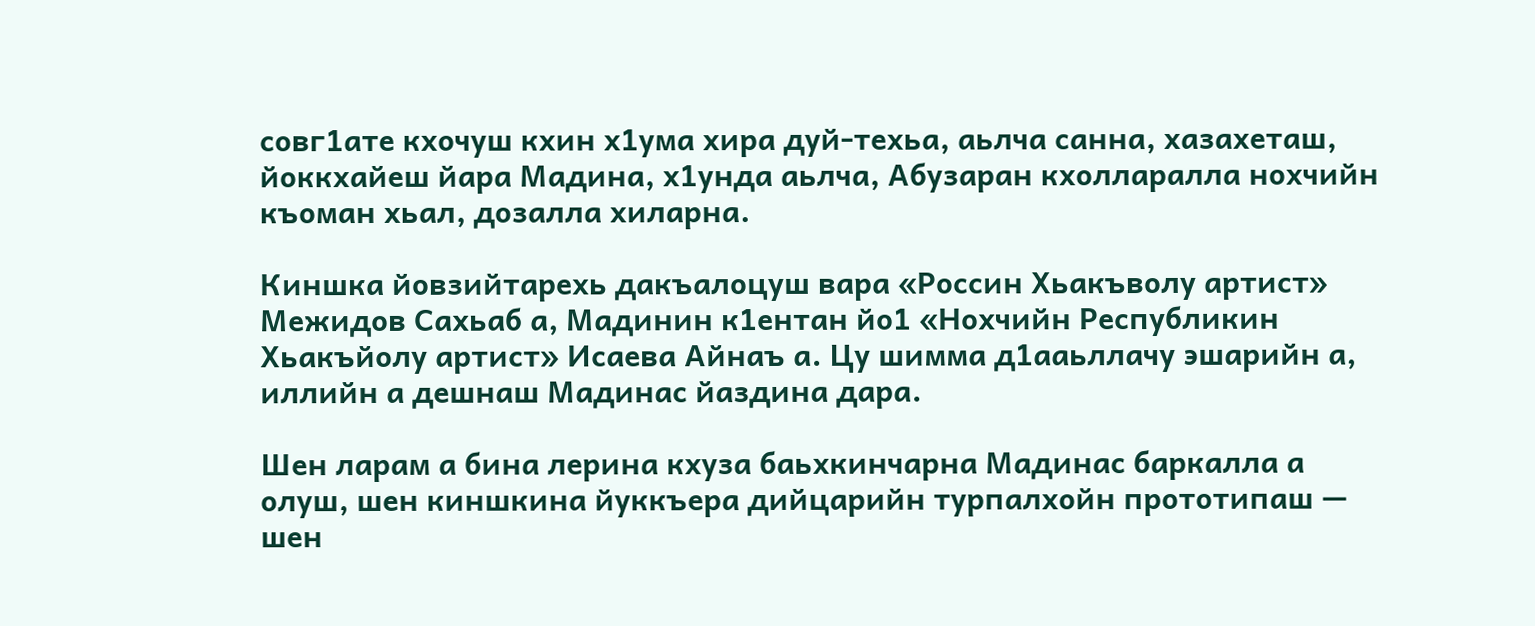совг1ате кхочуш кхин х1ума хира дуй-техьа, аьлча санна, хазахеташ, йоккхайеш йара Мадина, х1унда аьлча, Абузаран кхолларалла нохчийн къоман хьал, дозалла хиларна.

Киншка йовзийтарехь дакъалоцуш вара «Россин Хьакъволу артист» Межидов Сахьаб а, Мадинин к1ентан йо1 «Нохчийн Республикин Хьакъйолу артист» Исаева Айнаъ а. Цу шимма д1ааьллачу эшарийн а, иллийн а дешнаш Мадинас йаздина дара.

Шен ларам а бина лерина кхуза баьхкинчарна Мадинас баркалла а олуш, шен киншкина йуккъера дийцарийн турпалхойн прототипаш — шен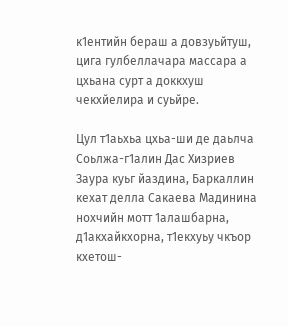к1ентийн бераш а довзуьйтуш, цига гулбеллачара массара а цхьана сурт а доккхуш чекхйелира и суьйре.

Цул т1аьхьа цхьа-ши де даьлча Соьлжа-г1алин Дас Хизриев Заура куьг йаздина, Баркаллин кехат делла Сакаева Мадинина нохчийн мотт 1алашбарна, д1акхайкхорна, т1екхуьу чкъор кхетош-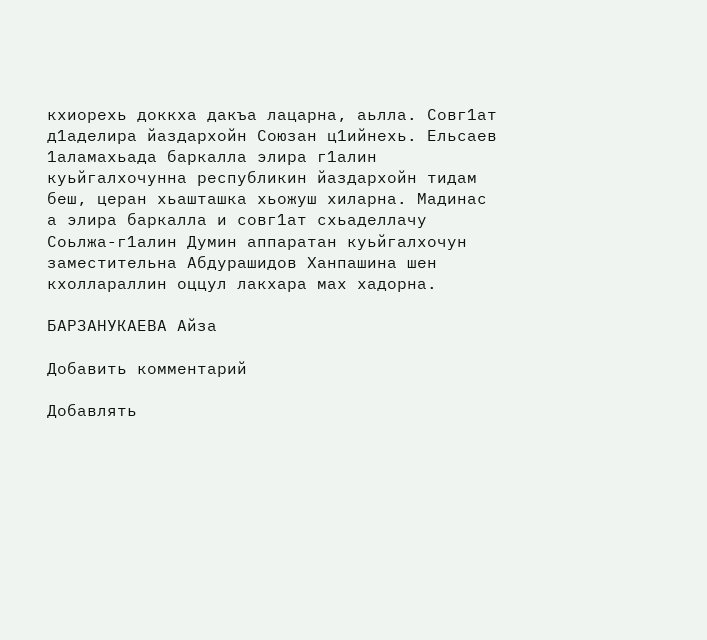кхиорехь доккха дакъа лацарна, аьлла. Совг1ат д1аделира йаздархойн Союзан ц1ийнехь. Ельсаев 1аламахьада баркалла элира г1алин куьйгалхочунна республикин йаздархойн тидам беш, церан хьашташка хьожуш хиларна. Мадинас а элира баркалла и совг1ат схьаделлачу Соьлжа-г1алин Думин аппаратан куьйгалхочун заместительна Абдурашидов Ханпашина шен кхоллараллин оццул лакхара мах хадорна.

БАРЗАНУКАЕВА Айза

Добавить комментарий

Добавлять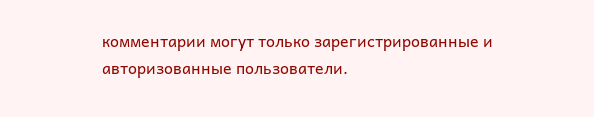комментарии могут только зарегистрированные и авторизованные пользователи.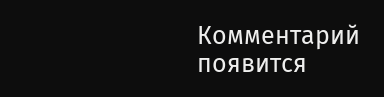Комментарий появится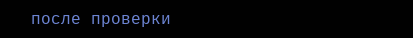после проверки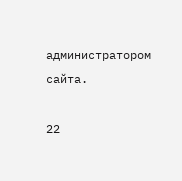администратором сайта.

22